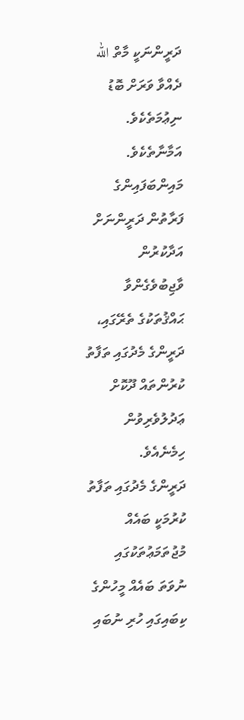ދަރީންނަކީ މާތް الله ދެއްވާ ވަރަށް ބޮޑު ނިޢުމަތެކެވެ. އަމާނާތެކެވެ. މައިންބަފައިންގެ ފަރާތުން ދަރީންނަށް އަދާކުރުން ވާޖިބުވެގެންވާ ޙައްޤުތަކުގެ ތެރޭގައި، ދަރީންގެ މެދުގައި ތަފާތު ކުރުންތައް ދޫކޮށް ޢަދުލުވެރިވުން ހިމެނެއެވެ.
ދަރީންގެ މެދުގައި ތަފާތު ކުރުމަކީ ބައެއް މުޖުތަމަޢުތަކުގައި ނުވަތަ ބައެއް މީހުންގެ ކިބައިގައި ހުރި ނުބައި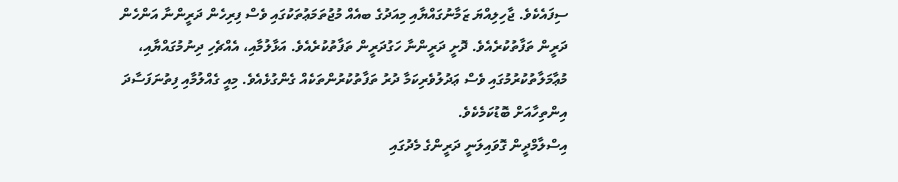ސިފައެކެވެ. ޖާހިލިއްޔަ ޒަމާނުގައްޔާއި މިއަދުގެ ބއެއް މުޖުތަމަޢުތަކުގައި ވެސް ފިރިހެން ދަރީންނާ އަންހެން ދަރީން ތަފާތުކުރެއެވެ. ދޮށީ ދަރީންނާ ހަގުދަރީން ތަފާތުކުރެއެވެ. އަޅާލުމާއި، އެއްޗެހި ދިނުމުގައްޔާއި، މުޢާމަލާތުކުރުމުގައި ވެސް ޢަދުލުވެރިކަމާ ދުރު ތަފާތުކުރުންތަކެއް ގެންގުޅެއެވެ. މިއީ ގެއްލުމާއި ފިތުނަފަސާދަ އިންތިހާއަށް ބޮޑުކަމެކެވެ.
އިސްލާމްދީން ގޮވައިލަނީ ދަރީންގެ މެދުގައި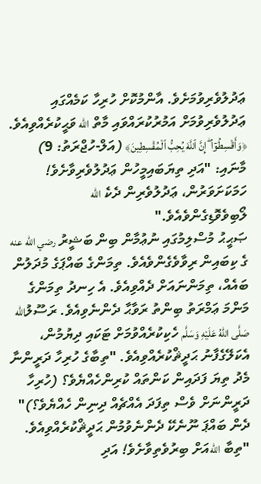ޢަދުލުވެރިވުމަށެވެ. އާންމުކޮށް ހުރިހާ ކަމެއްގައި ޢަދުލުވެރިވުމަށް އަމުރުކުރައްވައި މާތް الله ވަޙީކުރެއްވިއެވެ. ﴿وَأَقْسِطُوٓا۟ ۖ إِنَّ ٱللَّهَ يُحِبُّ ٱلْمُقْسِطِينَ﴾ (އަލް-ހުޖްރަތު: 9) މާނައި: "އަދި ތިޔަބައިމީހުން ޢަދުލުވެރިވާށެވެ! ހަމަކަށަވަރުން، ޢަދުލުވެރިން ދެކެ الله ލޯބިވެވޮޑިގެންވެއެވެ."
ޞަޙީޙު މުސްލިމުގައި ނުޢުމާން ބިން ބަޝީރު رضي الله عنه ގެ ކިބައިން ރިވާވެގެންވެއެވެ. ތިމަންގެ ބައްޕަގެ މުދަލުން ބައެއް، ތިމަންނައަށް ދެއްވިއެވެ. އެ ހިނދު ތިމަންގެ މަންމަ ޢަމްރަތު ބިންތު ރަވާޙާ ދެންނެވިއެވެ. ރަސޫލުالله صَلَّى اللّٰهُ عَلَيْهِ وَسَلَّم ހެކިކުރެއްވުމަށް ޓަކައި ދިޔުމުން، އެކަލޭގެފާނު ޙަދީޘްކުރެއްވިއެވެ. "ތިބާގެ ހުރިހާ ދަރީންނާ މެދު ތިޔަ ފަދައިން ކަންތައް ކުރިންހެއްޔެވެ؟ (ހުރިހާ ދަރީންނަށް ވެސް ތިފަދަ އެއްޗެއް ދިނިން ހެއްޔެވެ؟)" ދެން ބައްޕަ ނޫނެކޭ ދެންނެވުމުން ޙަދީޘްކުރެއްވިއެވެ. "ތިބާ اللهއަށް ބިރުވެތިވާށެވެ! އަދި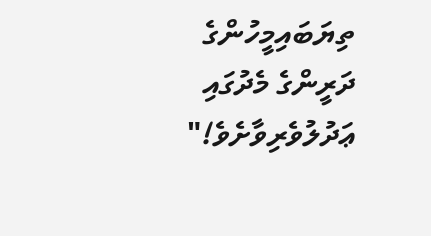ތިޔަބައިމީހުންގެ ދަރީންގެ މެދުގައި ޢަދުލުވެރިވާށެވެ!"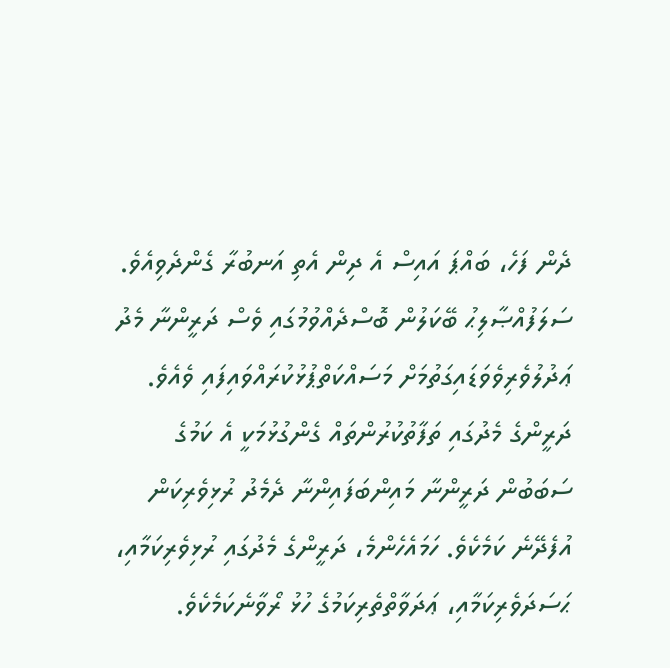ދެން ފަހެ، ބައްޕަ އައިސް އެ ދިން އެތި އަނބުރާ ގެންދެވިއެވެ.
ސަލަފުއްޞާލިޙު ބޭކަލުން ބޮސްދެއްވުމުގައި ވެސް ދަރީންނާ މެދު ޢަދުލުވެރިވެވަޑައިގަތުމަށް މަސައްކަތްޕުޅުކުރައްވައިފައި ވެއެވެ.
ދަރީންގެ މެދުގައި ތަފާތުކުރުންތައް ގެންގުޅުމަކީ އެ ކަމުގެ ސަބަބުން ދަރީންނާ މައިންބަފައިންނާ ދެމެދު ރުޅިވެރިކަން އުފެދޭނެ ކަމެކެވެ. ހަމައެހެންމެ، ދަރީންގެ މެދުގައި ރުޅިވެރިކަމާއި، ޙަސަދަވެރިކަމާއި، ޢަދަވާތްތެރިކަމުގެ ހުޅު ރޯވާނެކަމެކެވެ.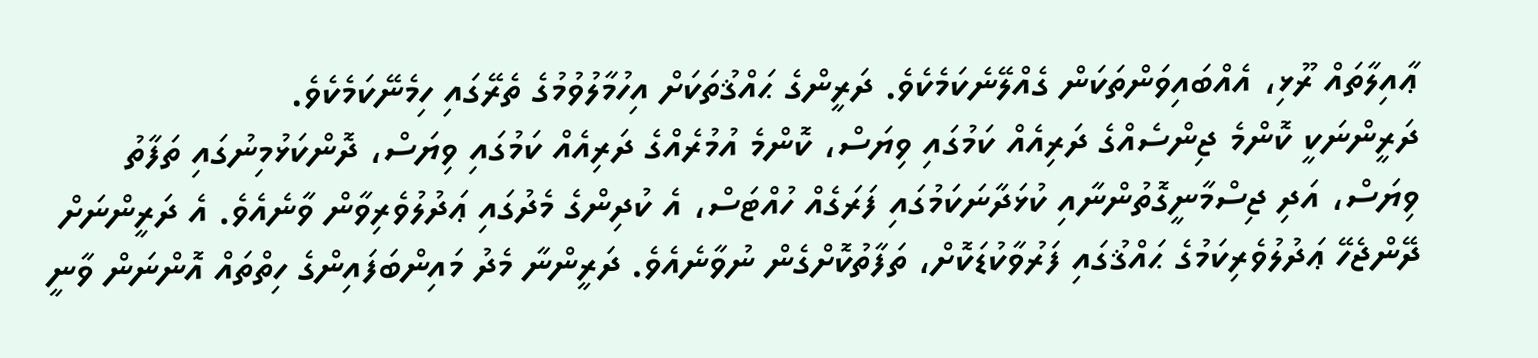ޢާއިލާތައް ރޫޅި، އެއްބައިވަންތަކަން ގެއްލޭނެކަމެކެވެ. ދަރީންގެ ޙައްޤުތަކަށް އިހުމާލުވުމުގެ ތެރޭގައި ހިމެނޭކަމެކެވެ.
ދަރީންނަކީ ކޮންމެ ޖިންސެއްގެ ދަރިއެއް ކަމުގައި ވިޔަސް، ކޮންމެ އުމުރެއްގެ ދަރިއެއް ކަމުގައި ވިޔަސް، ދޮންކަޅުމިނުގައި ތަފާތު ވިޔަސް، އަދި ޖިސްމާނީގޮތުންނާއި ކުޅަދާނަކަމުގައި ފަރަގެއް ހުއްޓަސް، އެ ކުދިންގެ މެދުގައި ޢަދުލުވެރިވާން ވާނެއެވެ. އެ ދަރީންނަށް ދޭންޖެހޭ ޢަދުލުވެރިކަމުގެ ޙައްޤުގައި ފަރުވާކުޑަކޮށް، ތަފާތުކޮށްގެން ނުވާނެއެވެ. ދަރީންނާ މެދު މައިންބަފައިންގެ ހިތްތައް އޮންނަން ވާނީ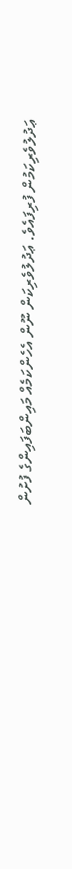ޢަދުލުވެރިކަމުން ފުރިފައެވެ. ޢަދުލުވެރިކަން ނޫން އެހެންކަމެއް މައިންބަފައިންގެ ފުށުން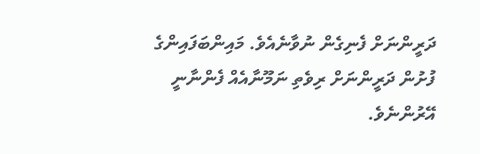ދަރީންނަށް ފެނިގެން ނުވާނެއެވެ. މައިންބަފައިންގެ ފުށުން ދަރީންނަށް ރިވެތި ނަމޫނާއެއް ފެންނާނީ އޭރުންނެވެ.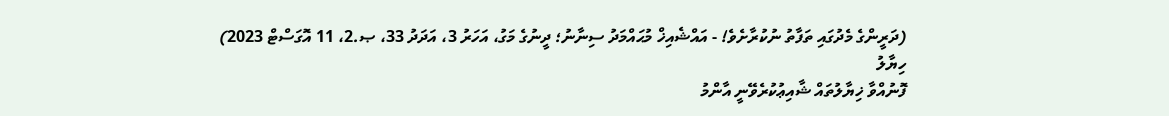(ދަރީންގެ މެދުގައި ތަފާތު ނުކުރާށެވެ! - އައްޝެއިޚް މުޙައްމަދު ސިނާނު؛ ދީނުގެ މަގު، އަހަރު 3، އަދަދު 33، ޞ.2، 11 އޮގަސްޓް 2023)
ހިޔާލު
ފޮނުއްވާ ޚިޔާލުތައް ޝާއިޢުކުރެވޭނީ އާންމު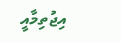އިޖުތިމާއީ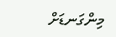މިންގަނޑަށް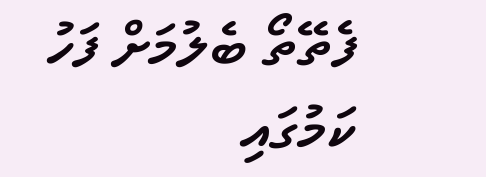ފެތޭތޯ ބެލުމަށް ފަހު ކަމުގައި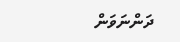ދަންނަވަން